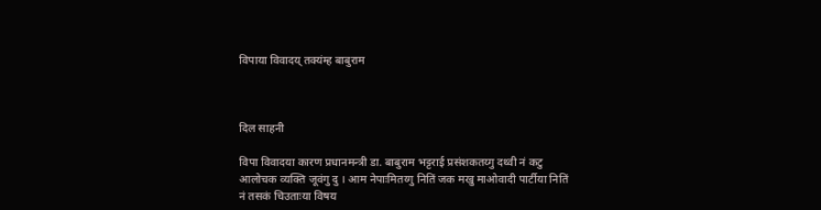विपाया विवादय् तक्यंम्ह बाबुराम



दिल साहनी

विपा विवादया कारण प्रधानमन्त्री डा. बाबुराम भट्टराई प्रसंशकतय्गु दथ्वी नं कटु आलोचक व्यक्ति जूवंगु दु । आम नेपाःमितय्गु नितिं जक मखु माओवादी पार्टीया नितिं नं तसकं चिउताःया विषय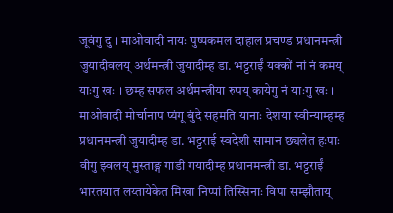जूवंगु दु । माओवादी नायः पुष्पकमल दाहाल प्रचण्ड प्रधानमन्त्री जुयादीवलय् अर्थमन्त्री जुयादीम्ह डा. भट्टराईं यक्कों नां नं कमय् याःगु खः । छम्ह सफल अर्थमन्त्रीया रुपय् कायेगु नं याःगु खः । माओवादी मोर्चानाप प्यंगू बुंदे सहमति यानाः देशया स्वीन्याम्हम्ह प्रधानमन्त्री जुयादीम्ह डा. भट्टराई स्वदेशी सामान छ्यलेत हःपाः वीगु झ्वलय् मुस्ताङ्ग गाडी गयादीम्ह प्रधानमन्त्री डा. भट्टराईं भारतयात लय्तायेकेत मिखा निप्पां तिस्सिनाः विपा सम्झौताय्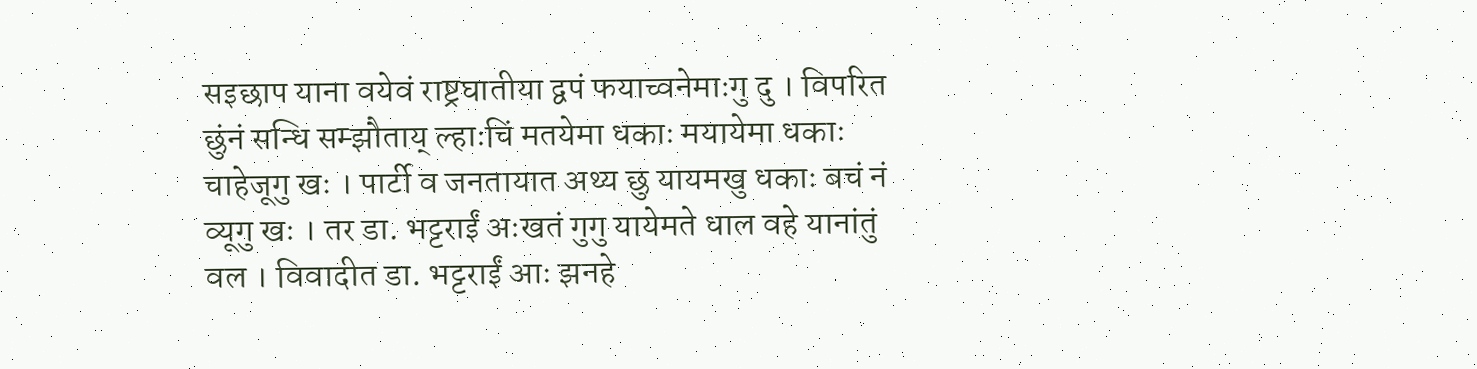सइछाप याना वयेवं राष्ट्रघातीया द्वपं फयाच्वनेमाःगु दु । विपरित छुंनं सन्धि सम्झौताय् ल्हाःचिं मतयेमा धकाः मयायेमा धकाः चाहेजूगु खः । पार्टी व जनतायात अथ्य छु यायमखु धकाः बचं नं व्यूगु खः । तर डा. भट्टराईं अःखतं गुगु यायेमते धाल वहे यानांतुं वल । विवादीत डा. भट्टराईं आः झनहे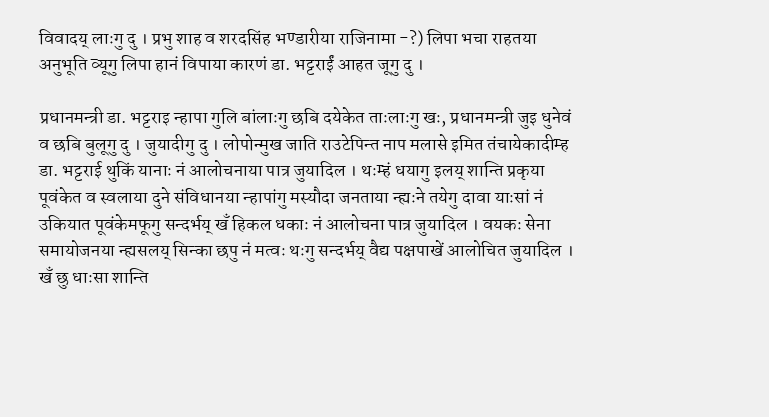विवादय् लाःगु दु । प्रभु शाह व शरदसिंह भण्डारीया राजिनामा -?) लिपा भचा राहतया अनुभूति व्यूगु लिपा हानं विपाया कारणं डा. भट्टराईं आहत जूगु दु ।

प्रधानमन्त्री डा. भट्टराइ न्हापा गुलि बांलाःगु छबि दयेकेत ताःलाःगु खः, प्रधानमन्त्री जुइ धुनेवं व छबि बुलूगु दु । जुयादीगु दु । लोपोन्मुख जाति राउटेपिन्त नाप मलासे इमित तंचायेकादीम्ह डा. भट्टराई थुकिं यानाः नं आलोचनाया पात्र जुयादिल । थःम्हं धयागु इलय् शान्ति प्रकृया पूवंकेत व स्वलाया दुने संविधानया न्हापांगु मस्यौदा जनताया न्ह्यःने तयेगु दावा याःसां नं उकियात पूवंकेमफूगु सन्दर्भय् खँ हिकल धकाः नं आलोचना पात्र जुयादिल । वयकः सेना समायोजनया न्ह्यसलय् सिन्का छपु नं मत्वः थःगु सन्दर्भय् वैद्य पक्षपाखें आलोचित जुयादिल । खँ छु धाःसा शान्ति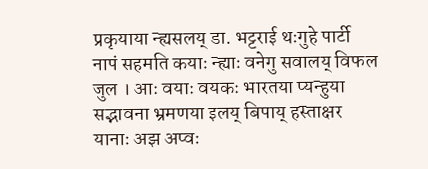प्रकृयाया न्ह्यसलय् डा. भट्टराई थःगुहे पार्टी नापं सहमति कयाः न्ह्याः वनेगु सवालय् विफल जुल । आः वयाः वयकः भारतया प्यन्हुया सद्भावना भ्रमणया इलय् बिपाय् हस्ताक्षर यानाः अझ अप्वः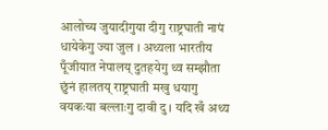आलोच्य जुयादीगुया दीगु राष्ट्रघाती नापं धायेकेगु ज्या जुल । अथ्यला भारतीय पूँजीयात नेपालय् दुतहयेगु थ्व सम्झौता छुंनं हालतय् राष्ट्रघाती मखु धयागु वयकःया बल्लाःगु दावी दु । यदि खँ अथ्य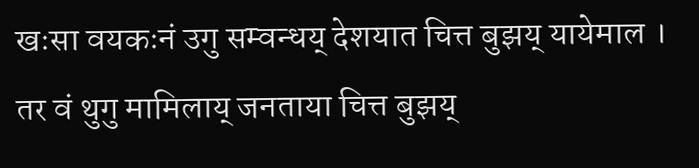खःसा वयकःनं उगु सम्वन्धय् देशयात चित्त बुझय् यायेमाल । तर वं थुगु मामिलाय् जनताया चित्त बुझय्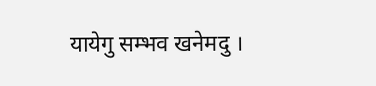यायेगु सम्भव खनेमदु ।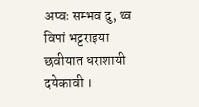अप्वः सम्भव दु, थ्व विपां भट्टराइया छवीयात धराशायी दयेकावी ।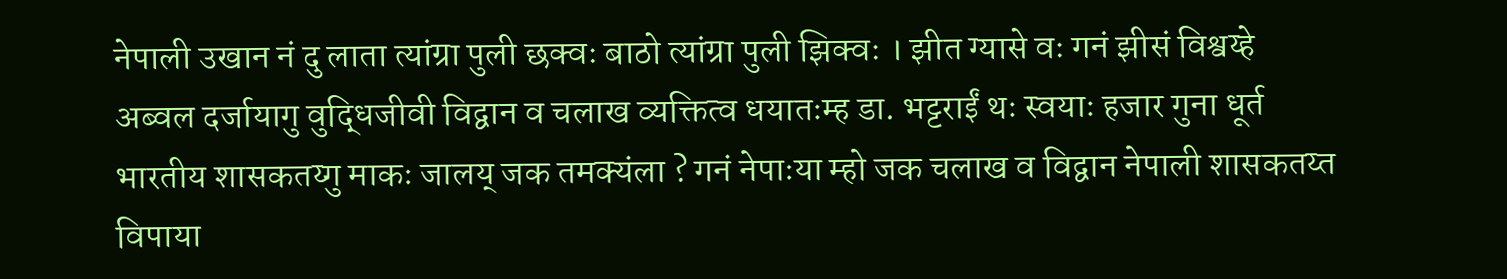नेपाली उखान नं दु लाता त्यांग्रा पुली छक्वः बाठो त्यांग्रा पुली झिक्वः । झीत ग्यासे वः गनं झीसं विश्वय्हे अब्वल दर्जायागु वुद्धिजीवी विद्वान व चलाख व्यक्तित्व धयातःम्ह डा. भट्टराईं थः स्वयाः हजार गुना धूर्त भारतीय शासकतय्गु माकः जालय् जक तमक्यंला ? गनं नेपाःया म्हो जक चलाख व विद्वान नेपाली शासकतय्त विपाया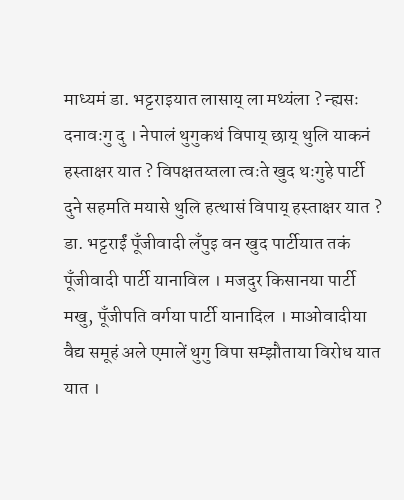माध्यमं डा. भट्टराइयात लासाय् ला मथ्यंला ? न्ह्यसः दनावःगु दु । नेपालं थुगुकथं विपाय् छाय् थुलि याकनं हस्ताक्षर यात ? विपक्षतय्तला त्वःते खुद थःगुहे पार्टी दुने सहमति मयासे थुलि हत्थासं विपाय् हस्ताक्षर यात ? डा. भट्टराईं पूँजीवादी लँपुइ वन खुद पार्टीयात तकं पूँजीवादी पार्टी यानाविल । मजदुर किसानया पार्टी मखु, पूँजीपति वर्गया पार्टी यानादिल । माओवादीया वैद्य समूहं अले एमालें थुगु विपा सम्झौताया विरोध यात यात ।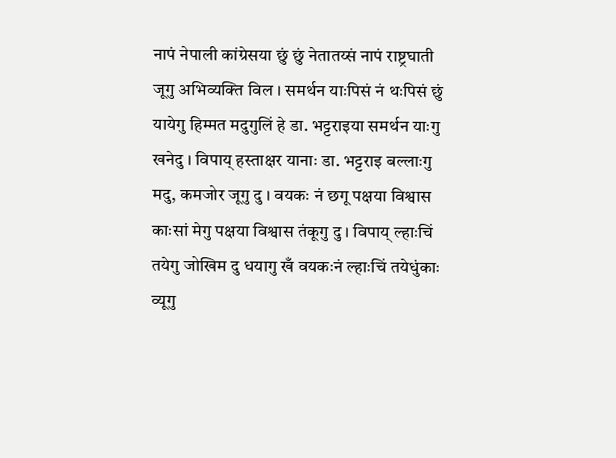नापं नेपाली कांग्रेसया छुं छुं नेतातय्सं नापं राष्ट्रघाती जूगु अभिव्यक्ति विल । समर्थन याःपिसं नं थःपिसं छुं यायेगु हिम्मत मदुगुलिं हे डा. भट्टराइया समर्थन याःगु खनेदु । विपाय् हस्ताक्षर यानाः डा. भट्टराइ बल्लाःगु मदु, कमजोर जूगु दु । वयकः नं छगू पक्षया विश्वास काःसां मेगु पक्षया विश्वास तंकूगु दु । विपाय् ल्हाःचिं तयेगु जोखिम दु धयागु खँ वयकःनं ल्हाःचिं तयेधुंकाः व्यूगु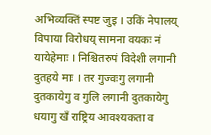अभिव्यक्तिं स्पष्ट जुइ । उकिं नेपालय् विपाया विरोधय् सामना वयकः नं यायेहेमाः । निश्चितरुपं विदेशी लगानी दुतहये माः । तर गुज्वःगु लगानी दुतकायेगु व गुलि लगानी दुतकायेगु धयागु खँ राष्ट्रिय आवश्यकता व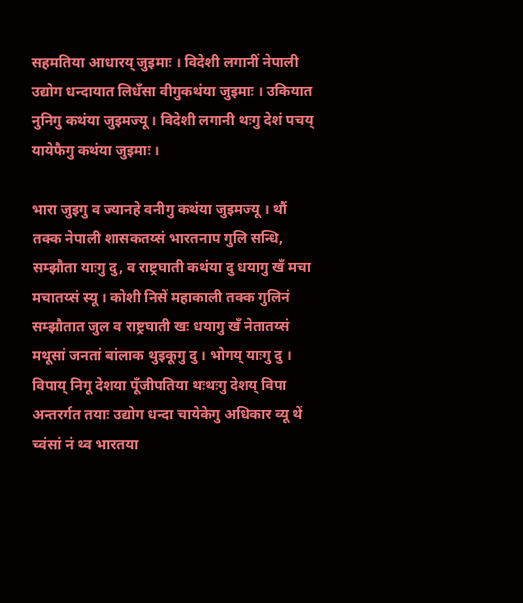सहमतिया आधारय् जुइमाः । विदेशी लगानीं नेपाली उद्योग धन्दायात लिधँसा वीगुकथंया जुइमाः । उकियात नुनिगु कथंया जुइमज्यू । विदेशी लगानी थःगु देशं पचय् यायेफैगु कथंया जुइमाः ।

भारा जुइगु व ज्यानहे वनीगु कथंया जुइमज्यू । थौं तक्क नेपाली शासकतय्सं भारतनाप गुलि सन्धि, सम्झौता याःगु दु, व राष्ट्रघाती कथंया दु धयागु खँ मचा मचातय्सं स्यू । कोशी निसें महाकाली तक्क गुलिनं सम्झौतात जुल व राष्ट्रघाती खः धयागु खँ नेतातय्सं मथूसां जनतां बांलाक थुइकूगु दु । भोगय् याःगु दु । विपाय् निगू देशया पूँजीपतिया थःथःगु देशय् विपा अन्तरर्गत तयाः उद्योग धन्दा चायेकेगु अधिकार व्यू थें च्वंसां नं थ्व भारतया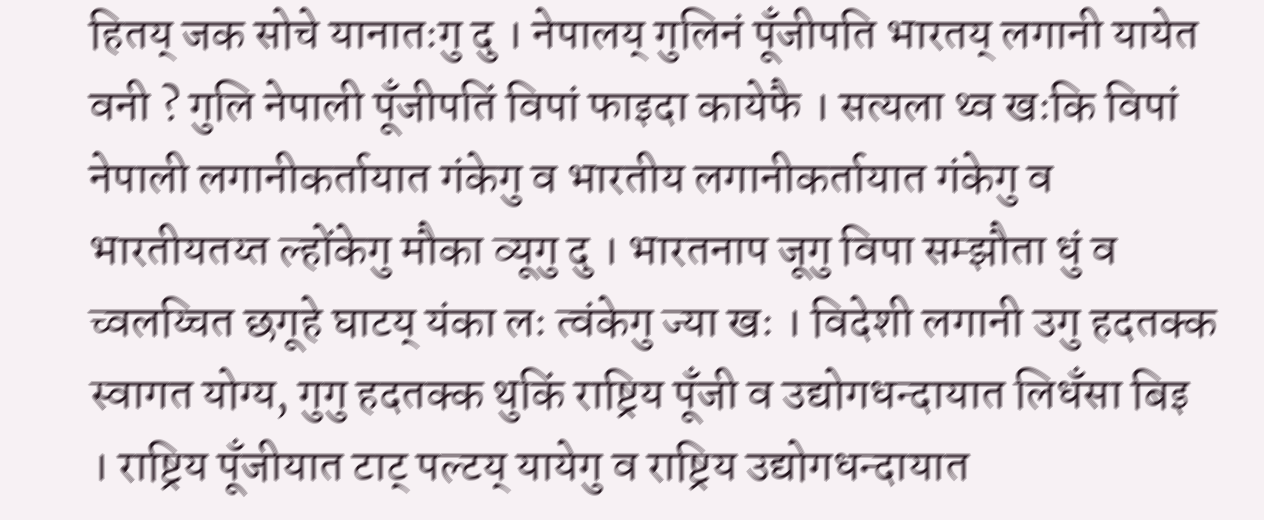हितय् जक सोचे यानातःगु दु । नेपालय् गुलिनं पूँजीपति भारतय् लगानी यायेत वनी ? गुलि नेपाली पूँजीपतिं विपां फाइदा कायेफै । सत्यला थ्व खःकि विपां नेपाली लगानीकर्तायात गंकेगु व भारतीय लगानीकर्तायात गंकेगु व भारतीयतय्त ल्होंकेगु मौका व्यूगु दु । भारतनाप जूगु विपा सम्झौता धुं व च्वलय्चित छगूहे घाटय् यंका लः त्वंकेगु ज्या खः । विदेशी लगानी उगु हदतक्क स्वागत योग्य, गुगु हदतक्क थुकिं राष्ट्रिय पूँजी व उद्योगधन्दायात लिधँसा बिइ । राष्ट्रिय पूँजीयात टाट् पल्टय् यायेगु व राष्ट्रिय उद्योगधन्दायात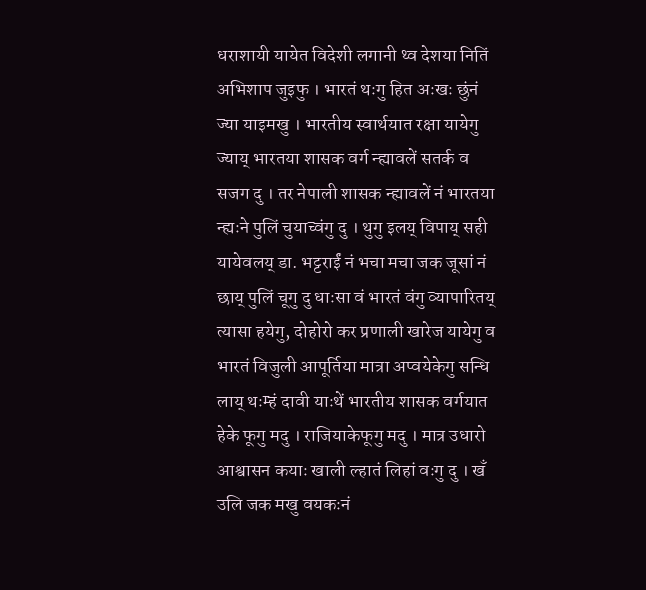धराशायी यायेत विदेशी लगानी थ्व देशया नितिं अभिशाप जुइफु । भारतं थःगु हित अःखः छुंनं ज्या याइमखु । भारतीय स्वार्थयात रक्षा यायेगु ज्याय् भारतया शासक वर्ग न्ह्यावलें सतर्क व सजग दु । तर नेपाली शासक न्ह्यावलें नं भारतया न्ह्यःने पुलिं चुयाच्वंगु दु । थुगु इलय् विपाय् सही यायेवलय् डा. भट्टराईं नं भचा मचा जक जूसां नं छाय् पुलिं चूगु दु धाःसा वं भारतं वंगु व्यापारितय् त्यासा हयेगु, दोहोरो कर प्रणाली खारेज यायेगु व भारतं विजुली आपूर्तिया मात्रा अप्वयेकेगु सन्धि लाय् थःम्हं दावी याःथें भारतीय शासक वर्गयात हेके फूगु मदु । राजियाकेफूगु मदु । मात्र उधारो आश्वासन कयाः खाली ल्हातं लिहां वःगु दु । खँ उलि जक मखु वयकःनं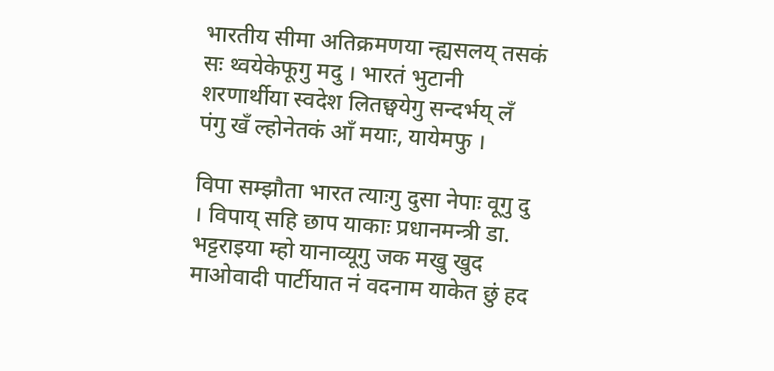भारतीय सीमा अतिक्रमणया न्ह्यसलय् तसकं सः थ्वयेकेफूगु मदु । भारतं भुटानी शरणार्थीया स्वदेश लितछ्वयेगु सन्दर्भय् लँ पंगु खँ ल्होनेतकं आँ मयाः, यायेमफु ।

विपा सम्झौता भारत त्याःगु दुसा नेपाः वूगु दु । विपाय् सहि छाप याकाः प्रधानमन्त्री डा. भट्टराइया म्हो यानाव्यूगु जक मखु खुद माओवादी पार्टीयात नं वदनाम याकेत छुं हद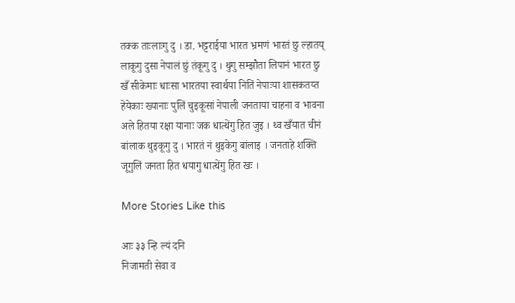तक्क ताःलाःगु दु । डा. भट्टराईया भारत भ्रमणं भारतं छु ल्हातय् लाकूगु दुसा नेपालं छुं तंकूगु दु । थुगु सम्झौता लिपानं भारत छु खँ सीकेमाः धाःसा भारतया स्वार्थया नितिं नेपाःया शासकतय्त हेयेकाः ख्यानाः पुलिं चुइकूसां नेपाली जनताया चाहना व भावना अले हितया रक्षा यानाः जक धात्थेंगु हित जुइ । थ्व खँयात चीनं बांलाक थुइकूगु दु । भारतं नं थुइकेगु बांलाइ । जनताहे शक्ति जूगुलिं जनता हित धयागु धात्थेंगु हित खः ।

More Stories Like this

आः ३३ न्हि ल्यं दनि
निजामती सेवा व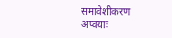समावेशीकरण
अप्वयाः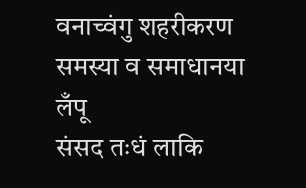वनाच्वंगु शहरीकरण समस्या व समाधानया लँपू
संसद तःधं लाकि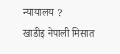न्यायालय ?
खाडीइ नेपाली मिसात